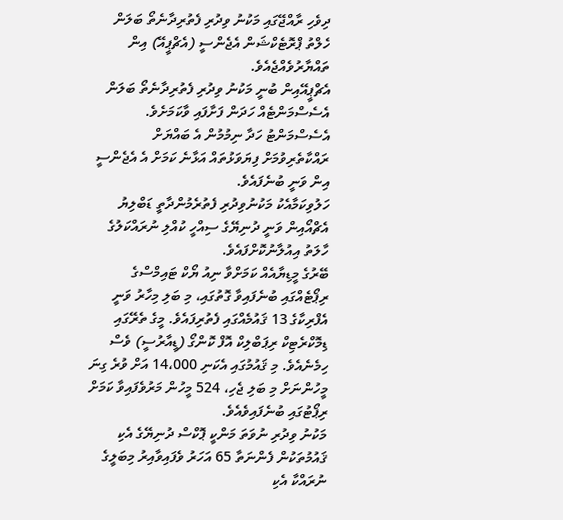ދިވެހި ރާއްޖޭގައި މަކުނު ވިދުރި ފެތުރިދާނެތޯ ބަލަން ހެލްތު ޕްރޮޓެކްޝަން އެޖެންސީ (އެޗްޕީއޭ) އިން ތައްޔާރުވެއްޖެއެވެ.
އެޗްޕީއޭއިން ބުނީ މަކުނު ވިދުރި ފެތުރިދާނެތޯ ބަލަން އެސެސްމަންޓެއް ހަދަން ފަށާފައި ވާކަމަށެވެ. އެސެސްމަންޓު ހަދާ ނިމުމުން އެ ބައްޔަށް ރައްކާތެރިވުމަށް ފިޔަވަޅުތައް އަޅާނެ ކަމަށް އެ އެޖެންސީ އިން ވަނީ ބުނެފައެވެ.
ހަލުވިކަމާއެކު މަކުނުވިދުރި ފެތުރެމުންދާތީ ޑަބްލިޔު އެޗްއޯއިން ވަނީ ދުނިޔޭގެ ސިއްހީ ކުއްލި ނުރައްކަލުގެ ހާލަތު އިއުލާނުކޮށްފައެވެ.
ބޭރުގެ މީޑިޔާއެއް ކަމަށްވާ ނިއު ޔޯކް ޓައިމްސްގެ ރިޕޯޓެއްގައި ބުނެފައިވާ ގޮތުގައި، މި ބަލި މިހާރު ވަނީ އެފްރިކާގެ 13 ޤައުމެއްގައި ފެތުރިފައެވެ. މީގެ ތެރޭގައި ޑިމޮކްރެޓިކް ރިޕަބްލިކް އޮފް ކޮންގޯ (ޑީއާރުސީ) ވެސް ހިމެނެއެވެ. މި ޤައުމުގައި އެކަނި 14،000 އަށް ވުރެ ގިނަ މީހުންނަށް މި ބަލި ޖެހި، 524 މީހުން މަރުވެފައިވާ ކަމަށް ރިޕޯޓުގައި ބުނެފައިވެއެވެ.
މަކުނު ވިދުރި ނުވަތަ މަންކީ ޕޮކްސް ދުނިޔޭގެ އެކި ޤައުމުތަކުން ފެންނަތާ 65 އަހަރު ވެފައިވާއިރު މިބަލީގެ ނުރައްކާ އެކި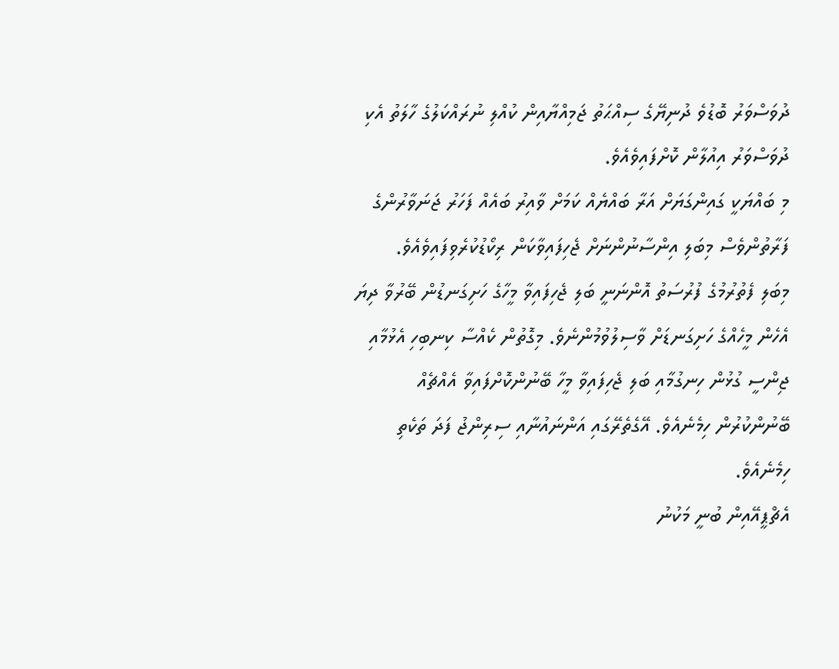ދުވަސްވަރު ބޮޑުވެ ދުނިޔޭގެ ސިއްޙަތު ޖަމިއްޔާއިން ކުއްލި ނުރައްކަލުގެ ހާލަތު އެކި ދުވަސްވަރު އިއުލާން ކޮށްފައިވެއެވެ.
މި ބައްޔަކީ ގައިންގަޔަށް އަރާ ބައްޔެއް ކަމަށް ވާއިރު ބައެއް ފަހަރު ޖަނަވާރުންގެ ފަރާތުންވެސް މިބަލި އިންސާނުންނަށް ޖެހިފައިވާކަން ރިކޯޑުކުރެވިފައިވެއެވެ.
މިބަލި ފެތުރުމުގެ ފުރުސަތު އޮންނަނީ ބަލި ޖެހިފައިވާ މީހާގެ ހަށިގަނޑުން ބޭރުވާ ދިޔަ އެހެން މީހެއްގެ ހަށިގަނޑަށް ވާސިލުވުމުންނެވެ. މިގޮތުން ކެއްސާ ކިނބިހި އެޅުމާއި ޖިންސީ ގުޅުން ހިނގުމާއި ބަލި ޖެހިފައިވާ މީހާ ބޭނުންކޮށްފައިވާ އެއްޗެއް ބޭނުންކުރުން ހިމެނެއެވެ. އޭގެތެރޭގައި އަންނައުނާއި ސިރިންޖު ފަދަ ތަކެތި ހިމެނެއެވެ.
އެޗްޕީއޭއިން ބުނީ މަކުނު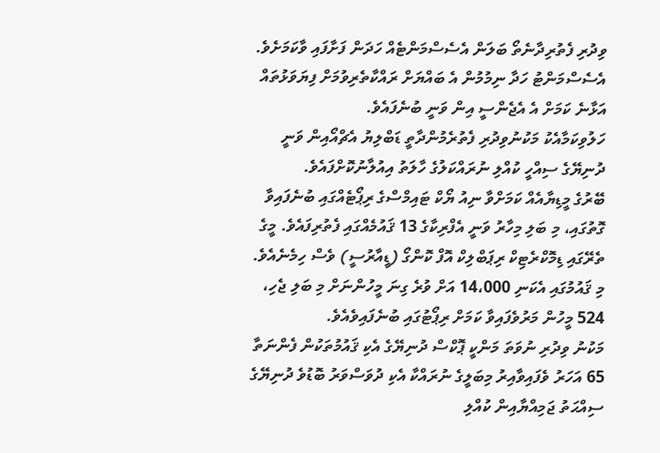ވިދުރި ފެތުރިދާނެތޯ ބަލަން އެސެސްމަންޓެއް ހަދަން ފަށާފައި ވާކަމަށެވެ. އެސެސްމަންޓު ހަދާ ނިމުމުން އެ ބައްޔަށް ރައްކާތެރިވުމަށް ފިޔަވަޅުތައް އަޅާނެ ކަމަށް އެ އެޖެންސީ އިން ވަނީ ބުނެފައެވެ.
ހަލުވިކަމާއެކު މަކުނުވިދުރި ފެތުރެމުންދާތީ ޑަބްލިޔު އެޗްއޯއިން ވަނީ ދުނިޔޭގެ ސިއްހީ ކުއްލި ނުރައްކަލުގެ ހާލަތު އިއުލާނުކޮށްފައެވެ.
ބޭރުގެ މީޑިޔާއެއް ކަމަށްވާ ނިއު ޔޯކް ޓައިމްސްގެ ރިޕޯޓެއްގައި ބުނެފައިވާ ގޮތުގައި، މި ބަލި މިހާރު ވަނީ އެފްރިކާގެ 13 ޤައުމެއްގައި ފެތުރިފައެވެ. މީގެ ތެރޭގައި ޑިމޮކްރެޓިކް ރިޕަބްލިކް އޮފް ކޮންގޯ (ޑީއާރުސީ) ވެސް ހިމެނެއެވެ. މި ޤައުމުގައި އެކަނި 14،000 އަށް ވުރެ ގިނަ މީހުންނަށް މި ބަލި ޖެހި، 524 މީހުން މަރުވެފައިވާ ކަމަށް ރިޕޯޓުގައި ބުނެފައިވެއެވެ.
މަކުނު ވިދުރި ނުވަތަ މަންކީ ޕޮކްސް ދުނިޔޭގެ އެކި ޤައުމުތަކުން ފެންނަތާ 65 އަހަރު ވެފައިވާއިރު މިބަލީގެ ނުރައްކާ އެކި ދުވަސްވަރު ބޮޑުވެ ދުނިޔޭގެ ސިއްޙަތު ޖަމިއްޔާއިން ކުއްލި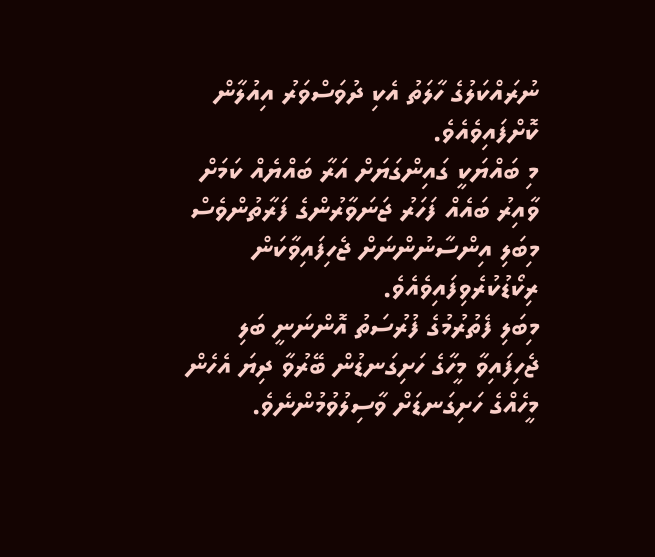ނުރައްކަލުގެ ހާލަތު އެކި ދުވަސްވަރު އިއުލާން ކޮށްފައިވެއެވެ.
މި ބައްޔަކީ ގައިންގަޔަށް އަރާ ބައްޔެއް ކަމަށް ވާއިރު ބައެއް ފަހަރު ޖަނަވާރުންގެ ފަރާތުންވެސް މިބަލި އިންސާނުންނަށް ޖެހިފައިވާކަން ރިކޯޑުކުރެވިފައިވެއެވެ.
މިބަލި ފެތުރުމުގެ ފުރުސަތު އޮންނަނީ ބަލި ޖެހިފައިވާ މީހާގެ ހަށިގަނޑުން ބޭރުވާ ދިޔަ އެހެން މީހެއްގެ ހަށިގަނޑަށް ވާސިލުވުމުންނެވެ.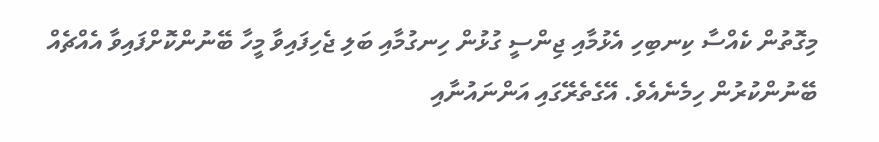މިގޮތުން ކެއްސާ ކިނބިހި އެޅުމާއި ޖިންސީ ގުޅުން ހިނގުމާއި ބަލި ޖެހިފައިވާ މީހާ ބޭނުންކޮށްފައިވާ އެއްޗެއް ބޭނުންކުރުން ހިމެނެއެވެ. އޭގެތެރޭގައި އަންނައުނާއި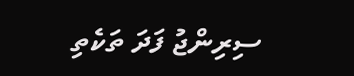ސިރިންޖު ފަދަ ތަކެތި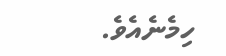ހިމެނެއެވެ.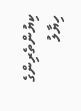ކިޔުންތެރިންގެ ހިޔާލު